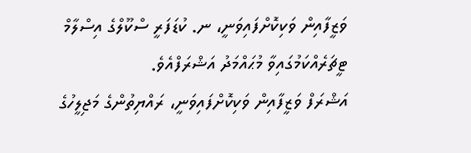ވަޒީފާއިން ވަކިކޮށްފައިވަނީ، ނ. ކުޑަފަރީ ސްކޫލްގެ އިސްލާމް ޓީޗަރެއްކަމުގައިވާ މުޙައްމަދު އަޝްރަފްއެވެ.
އަޝްރަފް ވަޒީފާއިން ވަކިކޮށްފައިވަނީ، ރައްޔިތުންގެ މަޖިލީހުގެ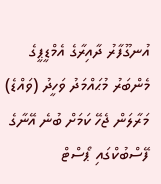އުނގޫފާރު ދާއިރާގެ އެމްޑީޕީގެ މެންބަރު މުޙައްމަދު ވަހީދު (ވައްޑެ) މަރާލަން ޖެހޭ ކަމަށް ބުނެ އޭނާގެ ފޭސްބުކްގައި ޕޯސްޓް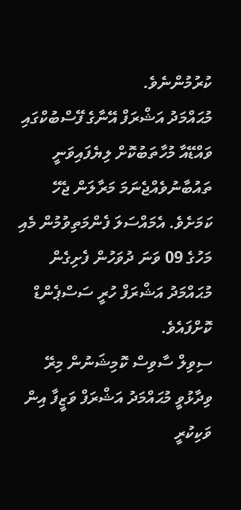ކުރުމުންނެވެ.
މުޙައްމަދު އަޝްރަފް އޭނާގެ ފޭސްބުކްގައި ވައްޑޭއާ މުހާތަބުކޮށް ލިޔެފައިވަނީ ތައުބާނުވެއްޖެނަމަ މަރާލަން ޖެހޭ ކަމަށެވެ. އެމައްސަލަ ފެންމަތިވުމުން މެއި މަހުގެ 09 ވަނަ ދުވަހުން ފެށިގެން މުޙައްމަދު އަޝްރަފް ހުރީ ސަސްޕެންޑް ކޮށްފައެވެ.
ސިވިލް ސާވިސް ކޮމިޝަނުން މިރޭ ވިދާޅުވީ މުޙައްމަދު އަޝްރަފް ވަޒީފާ އިން ވަކިކުރީ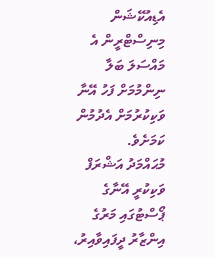އެޑިއުކޭޝަން މިނިސްޓްރީން އެ މައްސަލަ ބަލާ ނިންމުމަށް ފަހު އޭނާ ވަކިކުރުމަށް އެދުމުން ކަމަށެވެ.
މުޙައްމަދު އަޝްރަފް ވަކިކުރީ އޭނާގެ ޕޯސްޓުގައި މަރުގެ އިންޒާރު ދީފައިވާއިރު،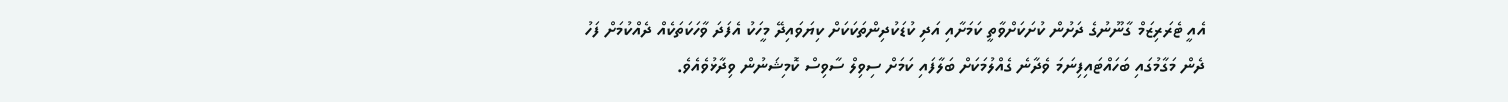އެއީ ޓެރަރިޒަމް ގާނޫނުގެ ދަށުން ކުށަކަށްވާތީ ކަމަށާއި އަދި ކުޑަކުދިންތަކަކަށް ކިޔަވައިދޭ މީހަކު އެފަދަ ވާހަކަތަކެއް ދެއްކުމަށް ފަހު ދެން މަގާމުގައި ބަހައްޓައިފިނަމަ ވެދާނެ ގެއްލުމަކަށް ބަލާފައި ކަމަށް ސިވިލް ސާވިސް ކޮމިޝަނުން ވިދާޅުވެއެވެ.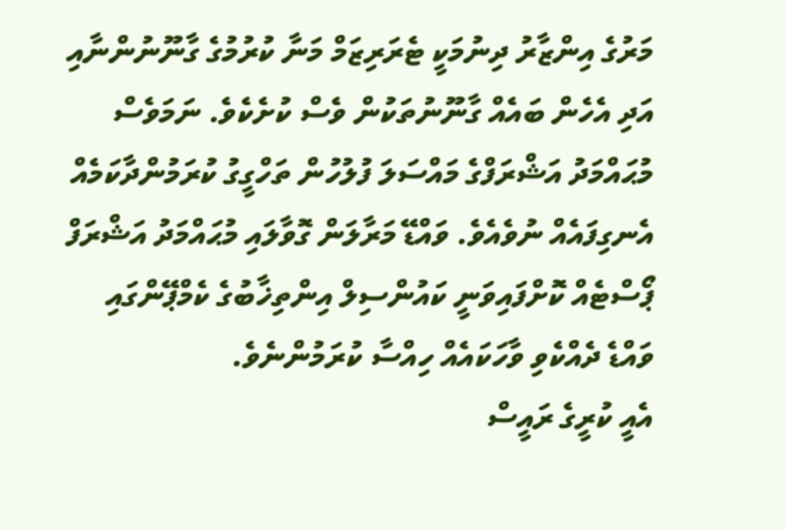މަރުގެ އިންޒާރު ދިނުމަކީ ޓެރަރިޒަމް މަނާ ކުރުމުގެ ގާނޫނުންނާއި އަދި އެހެން ބައެއް ގާނޫނުތަކުން ވެސް ކުށެކެވެ. ނަމަވެސް މުޙައްމަދު އަޝްރަފްގެ މައްސަލަ ފުލުހުން ތަހްގީގު ކުރަމުންދާކަމެއް އެނގިފައެއް ނުވެއެވެ. ވައްޑޭ މަރާލަން ގޮވާލައި މުޙައްމަދު އަޝްރަފް ޕޯސްޓެއް ކޮށްފައިވަނީ ކައުންސިލް އިންތިޚާބުގެ ކެމްޕޭންގައި ވައްޑެ ދެއްކެވި ވާހަކައެއް ހިއްސާ ކުރަމުންނެވެ.
އެއީ ކުރީގެ ރައީސް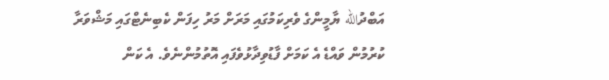އަބްދުالله ޔާމީންގެ ވެރިކަމުގައި މަރަށް މަރު ހިފަން ކެބިނެޓްގައި މަޝްވަރާ ކުރުމުން ވައްޑެ އެ ކަމަށް ފާޑުވިދާޅުވެފައި އޮތުމުންނެވެ. އެ ކަން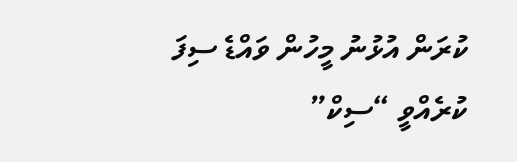ކުރަން އުޅުނު މީހުން ވައްޑެ ސިފަ ކުރެއްވީ “ސިކް”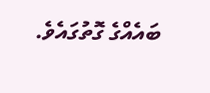ބައެއްގެ ގޮތުގައެވެ.